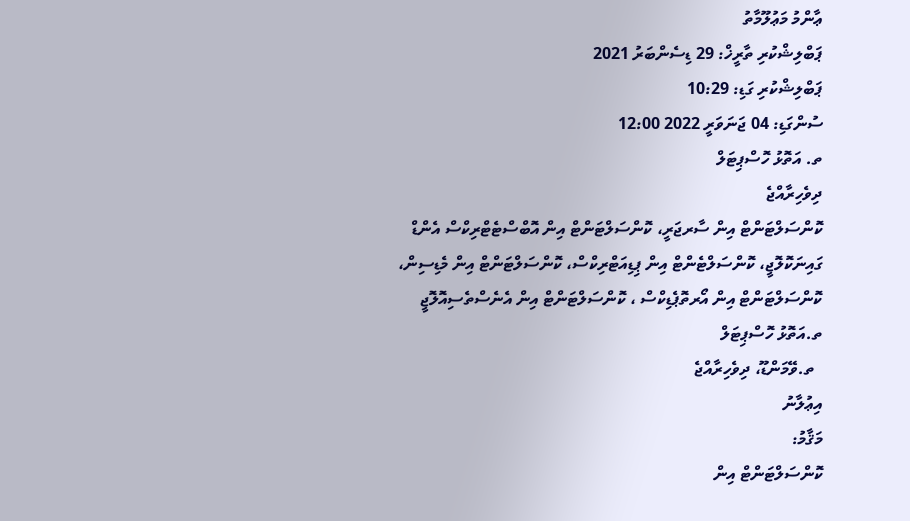ޢާންމު މަޢުލޫމާތު
ޕަބްލިޝްކުރި ތާރީޚް: 29 ޑިސެންބަރު 2021
ޕަބްލިޝްކުރި ގަޑި: 10:29
ސުންގަޑި: 04 ޖަނަވަރީ 2022 12:00
ތ. އަތޮޅު ހޮސްޕިޓަލް
ދިވެހިރާއްޖެ
ކޮންސަލްޓަންޓް އިން ސާރޖަރީ، ކޮންސަލްޓަންޓް އިން އޮބްސްޓެޓްރިކްސް އެންޑް ގައިނަކޮލޮޖީ، ކޮންސަލްޓެންޓް އިން ޕިޑިއަޓްރިކްސް، ކޮންސަލްޓަންޓް އިން މެޑިސިން، ކޮންސަލްޓަންޓް އިން އޯރތޮޕެޑިކްސް ، ކޮންސަލްޓަންޓް އިން އެނެސްތެސިއޮލޮޖީ
ތ.އަތޮޅު ހޮސްޕިޓަލް
  ތ.ވޭމަންޑޫ، ދިވެހިރާއްޖެ
އިޢުލާނު
މަޤާމު:
ކޮންސަލްޓަންޓް އިން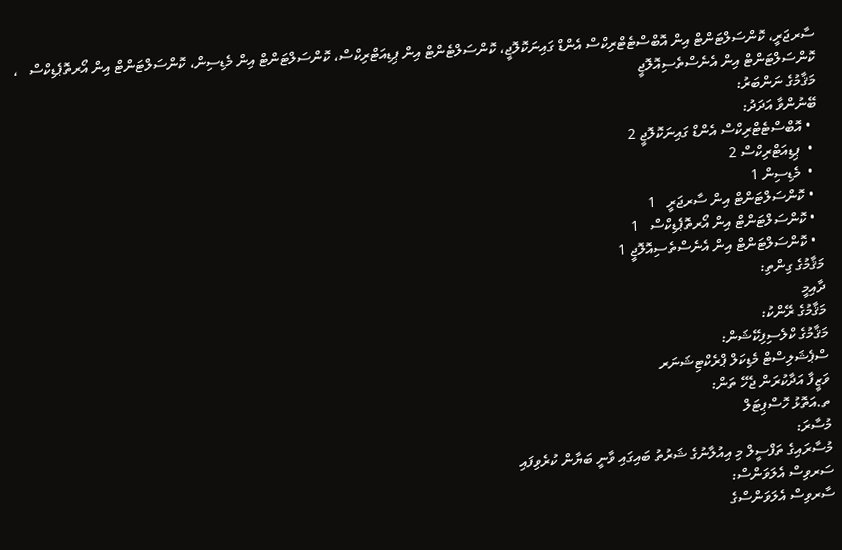ސާރޖަރީ، ކޮންސަލްޓަންޓް އިން އޮބްސްޓެޓްރިކްސް އެންޑް ގައިނަކޮލޮޖީ، ކޮންސަލްޓެންޓް އިން ޕިޑިއަޓްރިކްސް، ކޮންސަލްޓަންޓް އިން މެޑިސިން، ކޮންސަލްޓަންޓް އިން އޯރތޮޕެޑިކްސް   ، ކޮންސަލްޓަންޓް އިން އެނެސްތެސިއޮލޮޖީ
މަޤާމުގެ ނަންބަރު:
ބޭނުންވާ އަދަދު:
  • އޮބްސްޓެޓްރިކްސް އެންޑް ގައިނަކޮލޮޖީ 2
  •  ޕިޑިއަޓްރިކްސް 2
  •  މެޑިސިން 1
  • ކޮންސަލްޓަންޓް އިން ސާރޖަރީ   1
  • ކޮންސަލްޓަންޓް އިން އޯރތޮޕެޑިކްސް   1
  • ކޮންސަލްޓަންޓް އިން އެނެސްތެސިއޮލޮޖީ 1
މަޤާމުގެ ގިންތި:
ދާއިމީ
މަޤާމުގެ ރޭންކު:
މަޤާމުގެ ކްލެސިފިކޭޝަން:
ސްޕެޝަލިސްޓް މެޑިކަލް ޕްރެކްޓިޝަނަރ
ވަޒީފާ އަދާކުރަން ޖެހޭ ތަން:
ތ.އަތޮޅު ހޮސްޕިޓަލް
މުސާރަ:
މުސާރައިގެ ތަފްސީލް މި އިއުލާނުގެ ޝަރުތު ބައިގައި ވާނީ ބަޔާން ކުރެވިފައި
ސަރވިސް އެލަވަންސް:
ސާރވިސް އެލަވަންސްގެ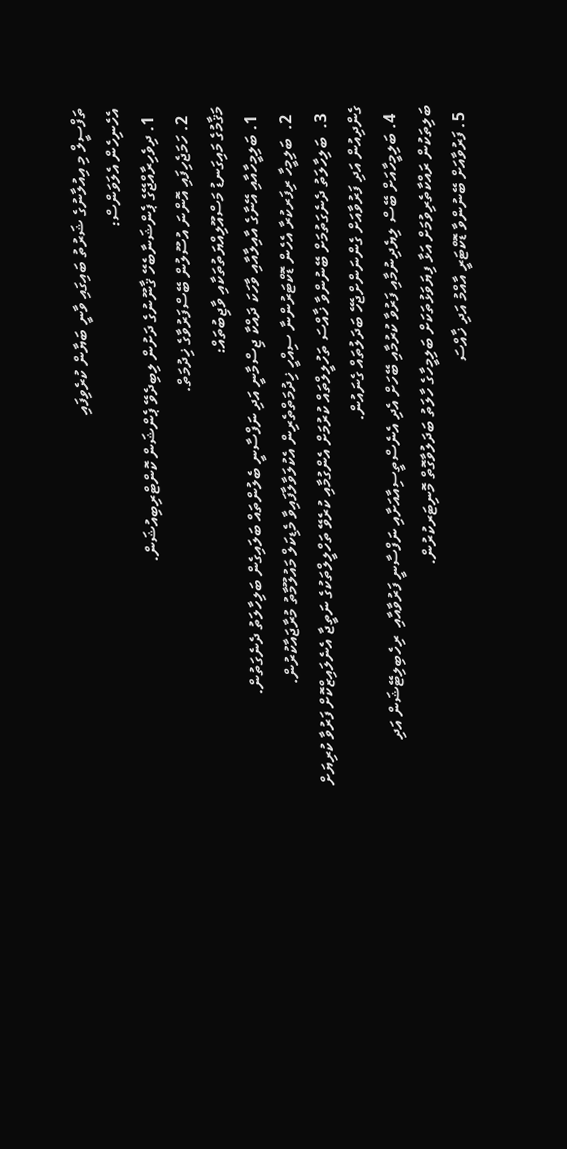ތަފްސީލް މި އިއުލާނުގެ ޝަރުތު ބައިގައި ވާނީ ބަޔާން ކުރެވިފައި
އެހެނިހެން އެލަވަންސް:
  1. ދިވެހިރާއްޖޭގެ ޕެންޝަނާބެހޭ ޤާނޫނުގެ ދަށުން ލިބިދެވޭ ޕެންޝަން ކޮންޓްރިބިއުޝަން.
  2. ހަމަޖެހިފައި އޮންނަ އުސޫލުން ބޭސްފަރުވާގެ ޚިދުމަތް.
މަޤާމުގެ މައިގަނޑު މަސްއޫލިއްޔަތުތަކާއި ވާޖިބުތައް:
  1. ބަލިމީހާއާއި އޭނާގެ އާއިލާއާއި ވާހަކަ ދައްކާ ޖިސްމާނީ އަދި ނަފްސާނީ ބެލުންތައް ބަލައިގެން ބަލިހާލަތު ދެނެގަތުން.
  2.  ބަލިމީހާ ރިފަރކުރާ އެހެން ޑޮކްޓަރުންނާ ސިއްހީ ޚިދުމަތްތެރިން އެކުލަވާލާފައިވާ މެޑިކަލް މައުލޫމާތު މުރާޖައާކުރުން.
  3.  ބަލިހާލަތު ދެނެގަތުމަށް ބޭނުންވާ ޚާއްސަ ތަހުލީލްތައް ކުރުމަށް އެންގުމާއި ކުރެވޭ ތަހްލީލްތަކުގެ ނަތީޖާ އެނެލައިޒްކޮށް ފަރުވާ ކުރިޔަށް  ގެންދިއުން އަދި ފަރުވާއަށް ގެންނަންށްޖެހޭ ބަދަލުތައް ގެނައުން.
  4. ބަލިމީހާއަށް ބޭސް ލިޔެދިނުމާއި ފަރުވާ ކުރުމާއި ބޭހަށް އެދި އެނެސްތީސިއާއަށާއި ނަފްސާނީ ފަރުވާއާއި  ރިހެބިލިޓޭޝަން އަދި ބަލިތަކުން ރައްކާތެރިވުމަށް އަޅާ ފިޔަވަޅުތަކަށް ބަލިމީހާގެ ހާލަތު ބަދަލުވާގޮތް މޮނިޓަރކުރުން.
  5. ފަރުވާއަށް ބޭނުންވާ ޑޮކްޓަރީ އާއްމު އަދި ޚާއްސަ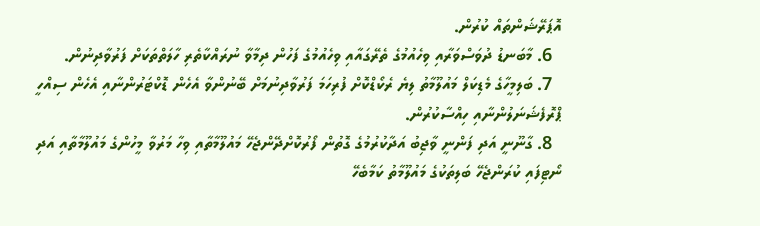އޮޕަރޭޝަންތައް ކުރުން.
  6. މާބަނޑު ދުވަސްވަރާއި ވިހެއުމުގެ ތެރޭގައާއި ވިހެއުމުގެ ފަހުން ދިމާވާ ނުރައްކާތެރި ހާލަތްތަކަށް ފަރުވާދިނުން.
  7. ބަލިމީހާގެ މެޑިކަލް މައުލޫމާތު ލިޔެ ރެކޯޑްކޮށް ފުރިހަމަ ފަރުވާދިނުމަށް ބޭނުންވާ އެހެން ޑޮކްޓަރުންނާއި އެހެން ސިއްހީ ޕްރޮފެޝަނަލުންނާއި ހިއްސާކުރުން.
  8. ގާނޫނީ އަދި ފަންނީ ވާޖިބު އަދާކުރުމުގެ ގޮތުން ފޯރުކޮށްދޭންޖެހޭ މައުލޫމާތާއި ވިހާ މަރުވާ މީހުންގެ މައުލޫމާތާއި އަދި ނޯޓިފައި ކުރަންޖެހޭ ބަލިތަކުގެ މައުލޫމާތު ކަމާބެހޭ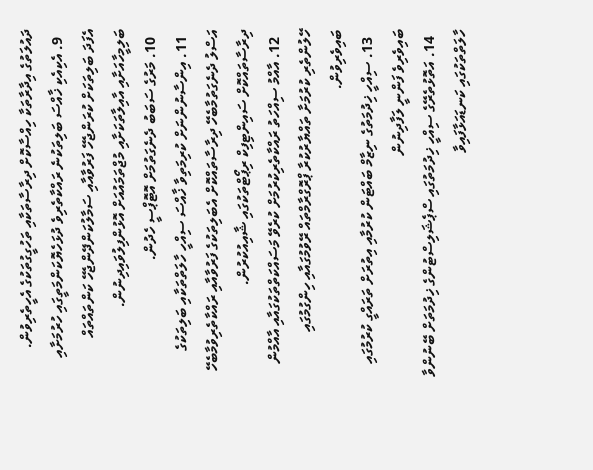ދައުލަތުގެ އިދާރާތަކާ ހިއްސާކޮށް ދިރާސާތަކާއި ތަހުގީގުތަކުގެ އެހީތެރިވުން.
  9. އެކިއެކި ޚާއްސަ ބަލިތަކުނެ ރައްކާތެރިވެ ދުޅަހެޔޮކަންމަތީގައި ހުރުމަށާއި އެފަދަ ބަލިތަކަށް ކުރަންޖެހޭ ފަރުވާއާއި ސަމާލުކަންދޭންޖެހޭ ކަންތައްތައް ބަލިމީހާއަށާއި އާއިލާތަކަށާއި މުޖްތަމައުއަށް އޮޅުންފިލުވައިދިނުން.
  10. މަރުގެ ސަބަބު ދެނެގަތުމަށް އޮޓޮޕްސީ ހެދުން.
  11. އިންސާނުންނަށް ކުރިމަތިވާ ޚާއްސަ ސިއްހީ ހާލަތްތަކާއި ބަލިތަކުގެ އަސްލު ދެނެގަތުމާބެހޭ ދިރާސާތައްކޮށް އެބަލިތަކުގެ ފަރުވާއާއި ރައްކާތެރިވުމާބެހޭ ދިރާސާތައްކޮށް ސައިންޓިފިކް ރިޕޯޓްތަކުގައި ޝާއިއުކުރުން.
  12. އާއްމު ސިއްހަތު ރައްކާތެރިކުރުމަށް ކުރެވޭ މަސައްކަތްތަކުގައާއި އާއްމުން ހޭލުންތެރި ކުރުމަށާ ތައްޔާރުކުރާ ޕްރޮގްރާމްތައް ރޭވުމުގައާއި ހިންގުމުގައި ބައިވެރިވުން.
  13. ސިއްހީ ޚިދުމަތުގެ ނިޒާމް ބައްޓަން ކުރުމާއި އިތުރަށް ތަރައްގީ ކުރުމުގައި ބައިވެރިވެ ފަންނީ ލަފާދިނުން
  14. އަތޮޅުތެރޭގެ ސިއްހީ ޚިދުމަތުގައި ސްޕެޝަލިސްޓުންގެ ޚިދުމަތަށް ބޭނުންވާ ހާލަތްތަކުގައި ކަނޑައަޅާފައިވާ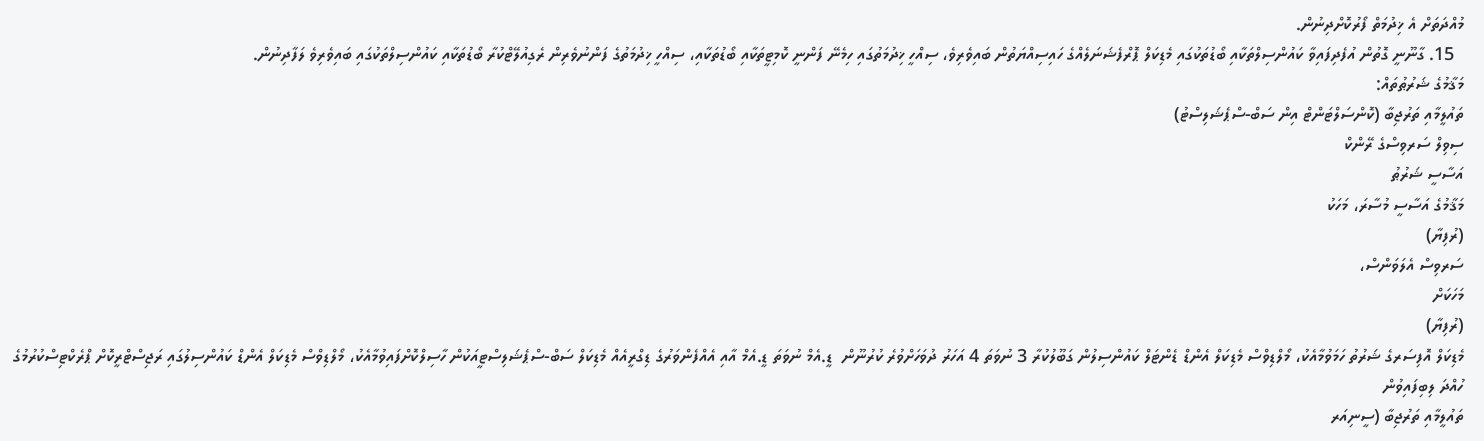މުއްދަތަށް އެ ޚިދުމަތް ފޯރުކޮށްދިނުން.
  15. ގާނޫނީ ގޮތުން އުފެދިފައިވާ ކައުންސިލްތަކާއި ބޯޑުތަކުގައި މެޑިކަލް ޕޮރްފެޝަނަލެއްގެ ހައިސިއްޔަތުން ބައިވެރިވެ، ސިއްހީ ޚިދުމަތުގައި ހިމެނޭ ފަންނީ ކޮމިޓީތަކާއި ބޯޑުތަކާއި، ސިއްހީ ޚިދުމަތުގެ ފަންނުވެރިން ރެގިއުލޭޓްކުރާ ބޯޑުތަކާއި ކައުންސިލްތަކުގައި ބައިވެރިވެ ލަފާދިނުން.
މަޤާމުގެ ޝަރުޠުތައް:
ތައުލީމާއި ތަރުޖިބާ (ކޮންސަލްޓަންޓް އިން ސަބް-ސްޕެޝަލިސްޓު)
ސިވިލް ސަރވިސްގެ ރޭންކް
އަސާސީ ޝަރުޠު
މަޤާމުގެ އަސާސީ މުސާރަ، މަހަކު
(ރުފިޔާ)
ސަރވިސް އެލަވަންސް،
މަހަކަށް
(ރުފިޔާ)
މެޑިކަލް އޮފިސަރގެ ޝަރުތު ހަމަވުމާއެކު، މޯލްޑިވްސް މެޑިކަލް އެންޑް ޑެންޓަލް ކައުންސިލުން ގަބޫލުކުރާ 3 ނުވަތަ 4 އަހަރު ދުވަހަށްވުރެ ކުރުނޫން  ޑީ.އެމް ނުވަތަ ޑީ.އެމް އާއި އެއްފެންވަރުގެ ޑިގްރީއެއް މެޑިކަލް ސަބް-ސްޕެޝަލިސްޓީއަކުން ހާސިލްކޮށްފައިވުމާއެކު، މޯލްޑިވްސް މެޑިކަލް އެންޑް ކައުންސިލުގައި ރަޖިސްޓްރީކޮށް ޕްރެކްޓިސްކުރުމުގެ ހުއްދަ ލިބިފައިވުން
ތައުލީމާއި ތަރުޖިބާ (ސީނިއަރ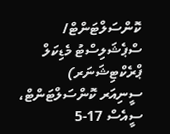ކޮންސަލްޓަންޓް/ ސްޕެޝަލިސްޓު މެޑިކަލް ޕްރެކްޓިޝަނަރ)
ސީނިއަރ ކޮންސަލްޓަންޓް، ސީއެސް 17-5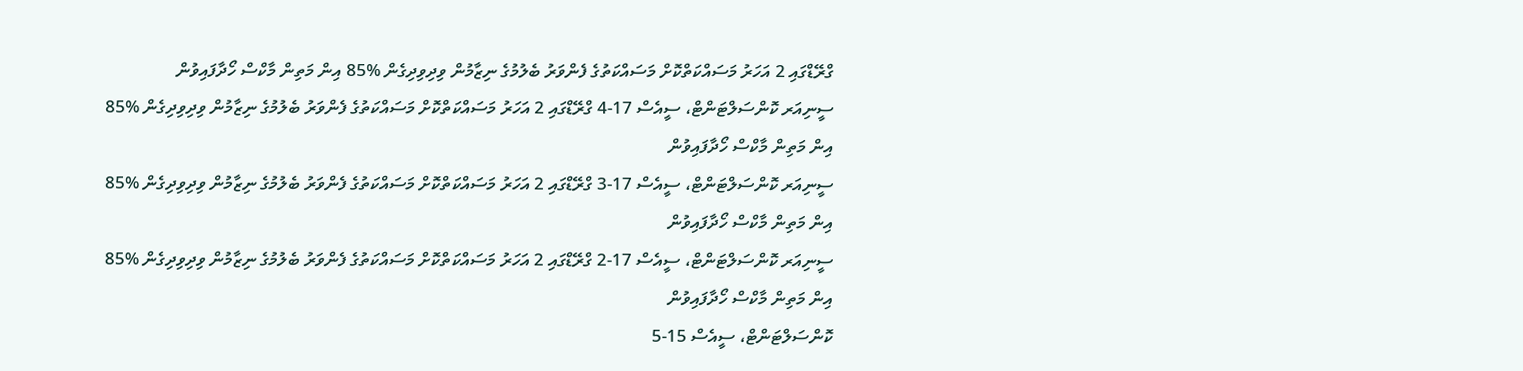ގްރޭޑްގައި 2 އަހަރު މަސައްކަތްކޮށް މަސައްކަތުގެ ފެންވަރު ބެލުމުގެ ނިޒާމުން ވިދިވިދިގެން %85 އިން މަތިން މާކްސް ހޯދާފައިވުން
ސީނިއަރ ކޮންސަލްޓަންޓް، ސީއެސް 17-4 ގްރޭޑްގައި 2 އަހަރު މަސައްކަތްކޮށް މަސައްކަތުގެ ފެންވަރު ބެލުމުގެ ނިޒާމުން ވިދިވިދިގެން %85 އިން މަތިން މާކްސް ހޯދާފައިވުން
ސީނިއަރ ކޮންސަލްޓަންޓް، ސީއެސް 17-3 ގްރޭޑްގައި 2 އަހަރު މަސައްކަތްކޮށް މަސައްކަތުގެ ފެންވަރު ބެލުމުގެ ނިޒާމުން ވިދިވިދިގެން %85 އިން މަތިން މާކްސް ހޯދާފައިވުން
ސީނިއަރ ކޮންސަލްޓަންޓް، ސީއެސް 17-2 ގްރޭޑްގައި 2 އަހަރު މަސައްކަތްކޮށް މަސައްކަތުގެ ފެންވަރު ބެލުމުގެ ނިޒާމުން ވިދިވިދިގެން %85 އިން މަތިން މާކްސް ހޯދާފައިވުން
ކޮންސަލްޓަންޓް، ސީއެސް 15-5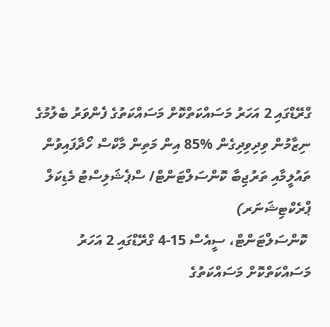ގްރޭޑްގައި 2 އަހަރު މަސައްކަތްކޮށް މަސައްކަތުގެ ފެންވަރު ބެލުމުގެ ނިޒާމުން ވިދިވިދިގެން %85 އިން މަތިން މާކްސް ހޯދާފައިވުން
ތައުލީމާއި ތަރުޖިބާ ކޮންސަލްޓަންޓް/ ސްޕެޝަލިސްޓު މެޑިކަލް ޕްރެކްޓިޝަނަރ)
 ކޮންސަލްޓަންޓް، ސީއެސް 15-4 ގްރޭޑްގައި 2 އަހަރު މަސައްކަތްކޮށް މަސައްކަތުގެ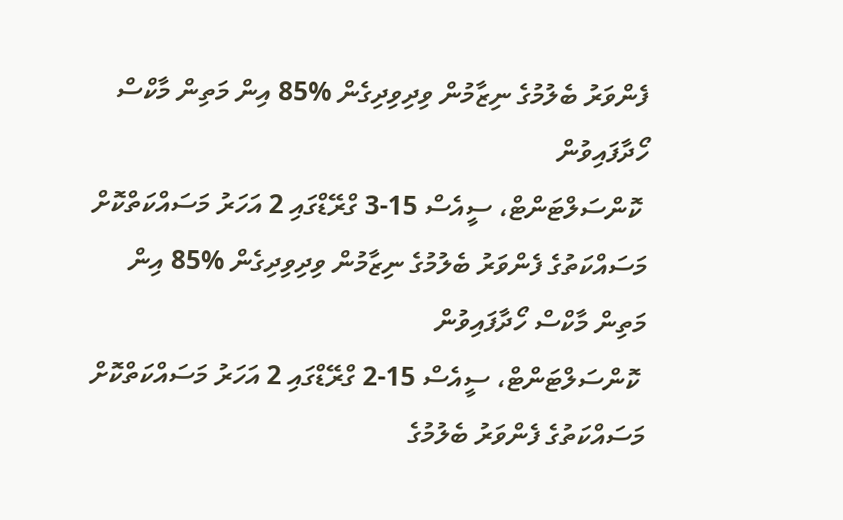ފެންވަރު ބެލުމުގެ ނިޒާމުން ވިދިވިދިގެން %85 އިން މަތިން މާކްސް ހޯދާފައިވުން
 ކޮންސަލްޓަންޓް، ސީއެސް 15-3 ގްރޭޑްގައި 2 އަހަރު މަސައްކަތްކޮށް މަސައްކަތުގެ ފެންވަރު ބެލުމުގެ ނިޒާމުން ވިދިވިދިގެން %85 އިން މަތިން މާކްސް ހޯދާފައިވުން
 ކޮންސަލްޓަންޓް، ސީއެސް 15-2 ގްރޭޑްގައި 2 އަހަރު މަސައްކަތްކޮށް މަސައްކަތުގެ ފެންވަރު ބެލުމުގެ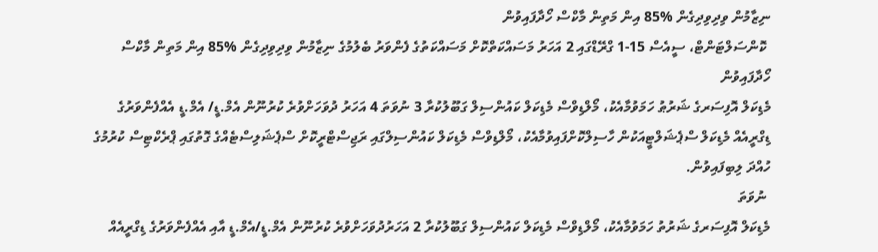ނިޒާމުން ވިދިވިދިގެން %85 އިން މަތިން މާކްސް ހޯދާފައިވުން
 ކޮންސަލްޓަންޓް، ސީއެސް 15-1 ގްރޭޑްގައި 2 އަހަރު މަސައްކަތްކޮށް މަސައްކަތުގެ ފެންވަރު ބެލުމުގެ ނިޒާމުން ވިދިވިދިގެން %85 އިން މަތިން މާކްސް ހޯދާފައިވުން
މެޑިކަލް އޮފިސަރގެ ޝަރުޠު ހަމަވުމާއެކު، މޯލްޑިވްސް މެޑިކަލް ކައުންސިލް ގަބޫލުކުރާ 3 ނުވަތަ 4 އަހަރު ދުވަހަށްވުރެ ކުރުނޫން އެމް.ޑީ/ އެމް.ޑީ އެއްފެންވަރުގެ ޑިގްރީއެއް މެޑިކަލް ސްޕެޝަލްޓީއަކުން ހާސިލްކޮށްފައިވުމާއެކު، މޯލްޑިވްސް މެޑިކަލް ކައުންސިލްގައި ރަޖިސްޓްރީކޮށް ސްޕެޝަލިސްޓެއްގެ ގޮތުގައި ޕްރެކްޓިސް ކުރުމުގެ ހުއްދަ ލިބިފައިވުން.
 ނުވަތަ
މެޑިކަލް އޮފިސަރގެ ޝަރުތު ހަމަވުމާއެކު، މޯލްޑިވްސް މެޑިކަލް ކައުންސިލް ގަބޫލުކުރާ 2 އަހަރުދުވަހަށްވުރެ ކުރުނޫން އެމް.ޑީ/އެމް.ޑީ އާއި އެއްފެންވަރުގެ ޑިގްރީއެއް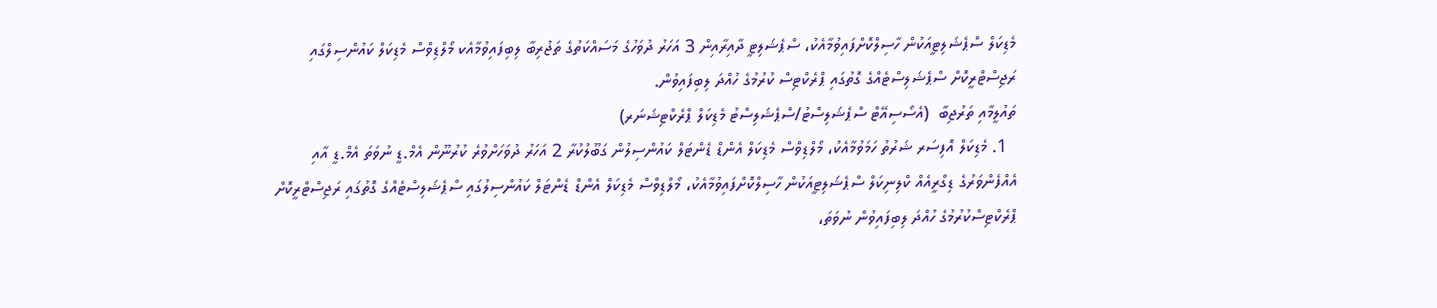މެޑިކަލް ސްޕެޝަލިޓީއަކުން ހާސިލްކޮށްފައިވުމާއެކު، ސްޕެޝަލިޓީ ދާއިރާއިން 3 އަހަރު ދުވަހުގެ މަސައްކަތުގެ ތަޖުރިބާ ލިބިފައިވުމާއެކ މޯލްޑިވްސް މެޑިކަލް ކައުންސިލްގައި ރަޖިސްޓްރީކޮށް ސްޕެޝަލިސްޓެއްގެ ގޮތުގައި ޕްރެކްޓިސް ކުރުމުގެ ހުއްދަ ލިބިފައިވުން.
ތައުލީމާއި ތަރުޖިބާ  (އެސޯސިއޭޓް ސްޕެޝަލިސްޓު/ސްޕެޝަލިސްޓު މެޑިކަލް ޕްރެކްޓިޝަނަރ)
  1. މެޑިކަލް އޮފިސަރ ޝަރުތު ހަމަވުމާއެކު، މޯލްޑިވްސް މެޑިކަލް އެންޑް ޑެންޓަލް ކައުންސިލުން ގަބޫލުކުރާ 2 އަހަރު ދުވަހަށްވުރެ ކުރުނޫން އެމް.ޑީ ނުވަތަ އެމް.ޑީ އާއި އެއްފެންވަރުގެ ޑިގްރީއެއް ކްލިނިކަލް ސްޕެޝަލިޓީއަކުން ހާސިލްކޮށްފައިވުމާއެކު، މޯލްޑިވްސް މެޑިކަލް އެންޑް ޑެންޓަލް ކައުންސިލުގައި ސްޕެޝަލިސްޓެއްގެ ގޮތުގައި ރަޖިސްޓްރީކޮށް ޕްރެކްޓިސްކުރުމުގެ ހުއްދަ ލިބިފައިވުން ނުވަތަ،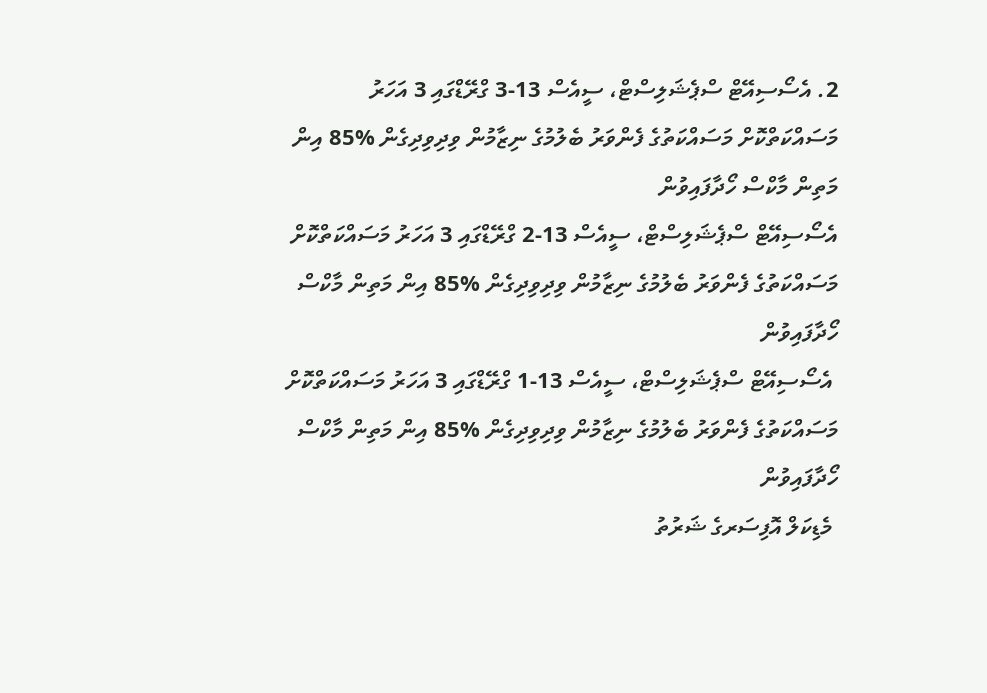2. އެސޯސިއޭޓް ސްޕެޝަލިސްޓް، ސީއެސް 13-3 ގްރޭޑްގައި 3 އަހަރު މަސައްކަތްކޮށް މަސައްކަތުގެ ފެންވަރު ބެލުމުގެ ނިޒާމުން ވިދިވިދިގެން %85 އިން މަތިން މާކްސް ހޯދާފައިވުން
އެސޯސިއޭޓް ސްޕެޝަލިސްޓް، ސީއެސް 13-2 ގްރޭޑްގައި 3 އަހަރު މަސައްކަތްކޮށް މަސައްކަތުގެ ފެންވަރު ބެލުމުގެ ނިޒާމުން ވިދިވިދިގެން %85 އިން މަތިން މާކްސް ހޯދާފައިވުން
 އެސޯސިއޭޓް ސްޕެޝަލިސްޓް، ސީއެސް 13-1 ގްރޭޑްގައި 3 އަހަރު މަސައްކަތްކޮށް މަސައްކަތުގެ ފެންވަރު ބެލުމުގެ ނިޒާމުން ވިދިވިދިގެން %85 އިން މަތިން މާކްސް ހޯދާފައިވުން
 މެޑިކަލް އޮފިސަރގެ ޝަރުތު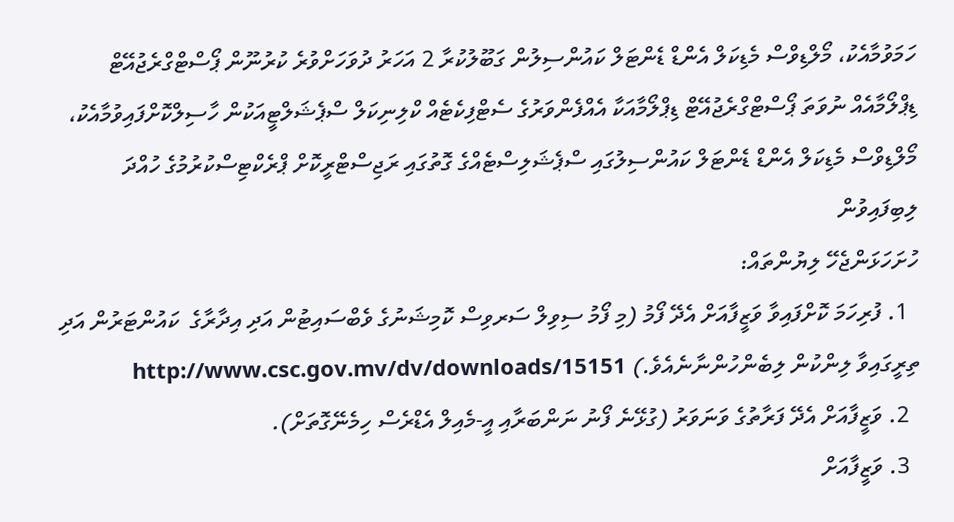ހަމަވުމާއެކު، މޯލްޑިވްސް މެޑިކަލް އެންޑް ޑެންޓަލް ކައުންސިލުން ގަބޫލުކުރާ 2 އަހަރު ދުވަހަށްވުރެ ކުރުނޫން ޕޯސްޓްގްރެޖުއޭޓް ޑިޕްލޯމާއެއް ނުވަތަ ޕޯސްޓްގްރެޖުއޭޓް ޑިޕްލޯމާއަކާ އެއްފެންވަރުގެ ސެޓްފިކެޓެއް ކްލިނިކަލް ސްޕެޝަލްޓީއަކުން ހާސިލްކޮށްފައިވުމާއެކު، މޯލްޑިވްސް މެޑިކަލް އެންޑް ޑެންޓަލް ކައުންސިލުގައި ސްޕެޝަލިސްޓެއްގެ ގޮތުގައި ރަޖިސްޓްރީކޮށް ޕްރެކްޓިސްކުރުމުގެ ހުއްދަ ލިބިފައިވުން
ހުށަހަޅަންޖެހޭ ލިޔުންތައް:
  1. ފުރިހަމަ ކޮށްފައިވާ ވަޒީފާއަށް އެދޭ ފޯމު (މި ފޯމު ސިވިލް ސަރވިސް ކޮމިޝަނުގެ ވެބްސައިޓުން އަދި އިދާރާގެ  ކައުންޓަރުން އަދި ތިރީގައިވާ ލިންކުން ލިބެންހުންނާނެއެވެ.) http://www.csc.gov.mv/dv/downloads/15151
  2. ވަޒީފާއަށް އެދޭ ފަރާތުގެ ވަނަވަރު (ގުޅޭނެ ފޯނު ނަންބަރާއި އީ-މެއިލް އެޑްރެސް ހިމެނޭގޮތަށް).
  3. ވަޒީފާއަށް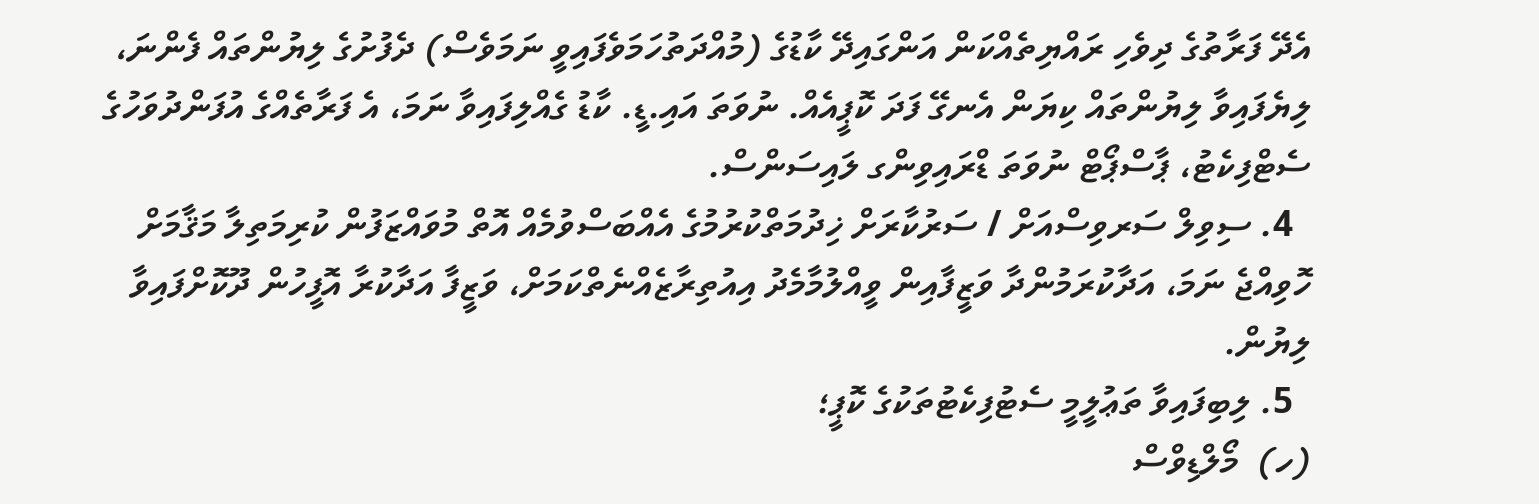އެދޭ ފަރާތުގެ ދިވެހި ރައްޔިތެއްކަން އަންގައިދޭ ކާޑުގެ (މުއްދަތުހަމަވެފައިވީ ނަމަވެސް) ދެފުށުގެ ލިޔުންތައް ފެންނަ، ލިޔެފައިވާ ލިޔުންތައް ކިޔަން އެނގޭ ފަދަ ކޮޕީއެއް. ނުވަތަ އައި.ޑީ. ކާޑު ގެއްލިފައިވާ ނަމަ، އެ ފަރާތެއްގެ އުފަންދުވަހުގެ ސެޓްފިކެޓު، ޕާސްޕޯޓް ނުވަތަ ޑްރައިވިންގ ލައިސަންސް.
  4. ސިވިލް ސަރވިސްއަށް / ސަރުކާރަށް ޚިދުމަތްކުރުމުގެ އެއްބަސްވުމެއް އޮތް މުވައްޒަފުން ކުރިމަތިލާ މަޤާމަށް ހޮވިއްޖެ ނަމަ، އަދާކުރަމުންދާ ވަޒީފާއިން ވީއްލުމާމެދު އިއުތިރާޒެއްނެތްކަމަށް، ވަޒީފާ އަދާކުރާ އޮފީހުން ދޫކޮށްފައިވާ ލިޔުން.
  5. ލިބިފައިވާ ތަޢުލީމީ ސެޓުފިކެޓުތަކުގެ ކޮޕީ؛
(ހ)  މޯލްޑިވްސް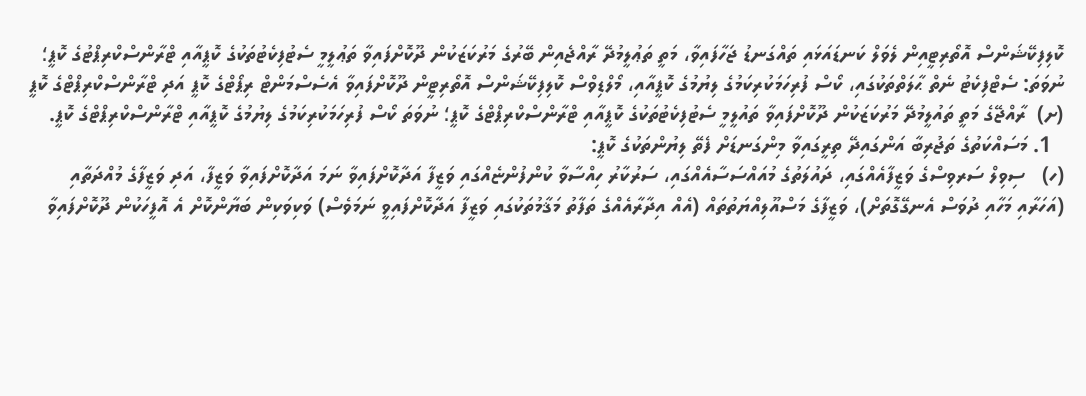ކޮލިފިކޭޝަންސް އޮތޯރިޓީއިން ލެވަލް ކަނޑައަޅައި ތައްގަނޑު ޖަހާފައިވާ، މަތީ ތަޢުލީމުދޭ ރާއްޖެއިން ބޭރުގެ މަރުކަޒަކުން ދޫކޮށްފައިވާ ތަޢުލީމީ ސެޓުފިކެޓުތަކުގެ ކޮޕީއާއި ޓްރާންސްކްރިޕްޓުގެ ކޮޕީ؛ ނުވަތަ: ސެޓްފިކެޓު ނެތް ޙާލަތްތަކުގައި، ކޯސް ފުރިހަމަކުރިކަމުގެ ލިޔުމުގެ ކޮޕީއާއި، މޯލްޑިވްސް ކޮލިފިކޭޝަންސް އޮތޯރިޓީން ދޫކޮށްފައިވާ އެސެސްމަންޓް ރިޕޯޓްގެ ކޮޕީ އަދި ޓްރާންސްކްރިޕްޓްގެ ކޮޕީ
(ށ)  ރާއްޖޭގެ މަތީ ތައުލީމުދޭ މަރުކަޒަކުން ދޫކޮށްފައިވާ ތައުލީމީ ސެޓުފިކެޓުތަކުގެ ކޮޕީއާއި ޓްރާންސްކްރިޕްޓްގެ ކޮޕީ؛ ނުވަތަ ކޯސް ފުރިހަމަކުރިކަމުގެ ލިޔުމުގެ ކޮޕީއާއި ޓްރާންސްކްރިޕްޓްގެ ކޮޕީ.
  1. މަސައްކަތުގެ ތަޖުރިބާ އަންގައިދޭ ތިރީގައިވާ މިންގަނޑަށް ފެތޭ ލިޔުންތަކުގެ ކޮޕީ:
(ހ)   ސިވިލް ސަރވިސްގެ ވަޒީފާއެއްގައި، ދައުލަތުގެ މުއައްސަސާއެއްގައި، ސަރުކާރު ހިއްސާވާ ކުންފުންޏެއްގައި ވަޒީފާ އަދާކޮށްފައިވާ ނަމަ އަދާކޮށްފައިވާ ވަޒީފާ، އަދި ވަޒީފާގެ މުއްދަތާއި (އަހަރާއި މަހާއި ދުވަސް އެނގޭގޮތަށް)، ވަޒީފާގެ މަސްއޫލިއްޔަތުތައް (އެއް އިދާރާއެއްގެ ތަފާތު މަޤާމުތަކުގައި ވަޒީފާ އަދާކޮށްފައިވީ ނަމަވެސް) ވަކިވަކިން ބަޔާންކޮށް އެ އޮފީހަކުން ދޫކޮށްފައިވާ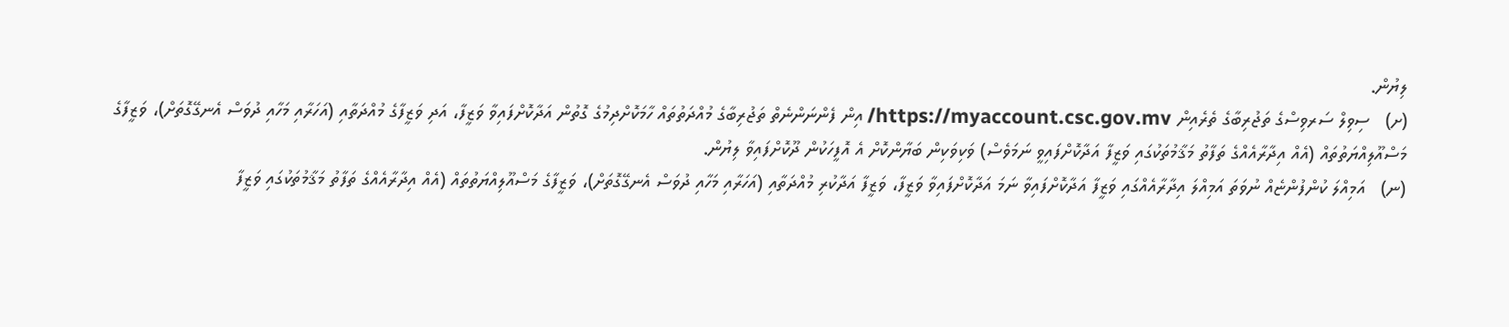ލިޔުން.
(ށ)   ސިވިލް ސަރވިސްގެ ތަޖުރިބާގެ ތެރެއިން https://myaccount.csc.gov.mv/ އިން ފެންނަންނެތް ތަޖުރިބާގެ މުއްދަތުތައް ހާމަކޮށްދިމުގެ ގޮތުން އަދާކޮށްފައިވާ ވަޒީފާ، އަދި ވަޒީފާގެ މުއްދަތާއި (އަހަރާއި މަހާއި ދުވަސް އެނގޭގޮތަށް)، ވަޒީފާގެ މަސްއޫލިއްޔަތުތައް (އެއް އިދާރާއެއްގެ ތަފާތު މަޤާމުތަކުގައި ވަޒީފާ އަދާކޮށްފައިވީ ނަމަވެސް) ވަކިވަކިން ބަޔާންކޮށް އެ އޮފީހަކުން ދޫކޮށްފައިވާ ލިޔުން.
(ނ)   އަމިއްލަ ކުންފުންޏެއް ނުވަތަ އަމިއްލަ އިދާރާއެއްގައި ވަޒީފާ އަދާކޮށްފައިވާ ނަމަ އަދާކޮށްފައިވާ ވަޒީފާ، ވަޒީފާ އަދާކުރި މުއްދަތާއި (އަހަރާއި މަހާއި ދުވަސް އެނގޭގޮތަށް)، ވަޒީފާގެ މަސްއޫލިއްޔަތުތައް (އެއް އިދާރާއެއްގެ ތަފާތު މަޤާމުތަކުގައި ވަޒީފާ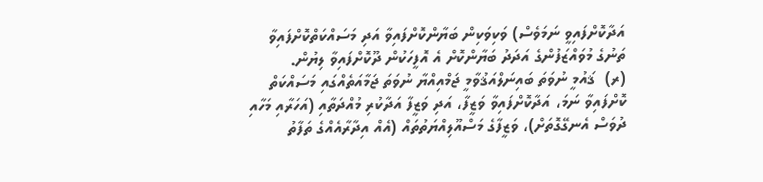އަދާކޮށްފައިވީ ނަމަވެސް) ވަކިވަކިން ބަޔާންކޮށްފައިވާ އަދި މަސައްކަތްކޮށްފައިވާ ތަނުގެ މުވައްޒަފުންގެ އަދަދު ބަޔާންކޮށް އެ އޮފީހަކުން ދޫކޮށްފައިވާ ލިޔުން.
(ރ)  ޤައުމީ ނުވަތަ ބައިނަލްއަޤުވާމީ ޖަމްއިއްޔާ ނުވަތަ ޖަމާއަތެއްގައި މަސައްކަތް ކޮށްފައިވާ ނަމަ، އަދާކޮށްފައިވާ ވަޒީފާ، އަދި ވަޒީފާ އަދާކުރި މުއްދަތާއި (އަހަރާއި މަހާއި ދުވަސް އެނގޭގޮތަށް)، ވަޒީފާގެ މަސްއޫލިއްޔަތުތައް (އެއް އިދާރާއެއްގެ ތަފާތު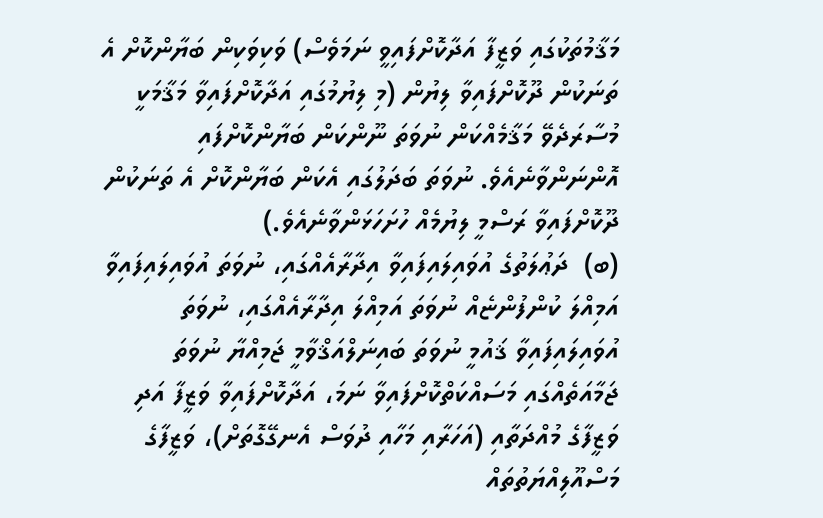މަޤާމުތަކުގައި ވަޒީފާ އަދާކޮށްފައިވީ ނަމަވެސް) ވަކިވަކިން ބަޔާންކޮށް އެ ތަނަކުން ދޫކޮށްފައިވާ ލިޔުން (މި ލިޔުމުގައި އަދާކޮށްފައިވާ މަޤާމަކީ މުސާރަދެވޭ މަޤާމެއްކަން ނުވަތަ ނޫންކަން ބަޔާންކޮށްފައި އޮންނަންވާނެއެވެ. ނުވަތަ ބަދަލުގައި އެކަން ބަޔާންކޮށް އެ ތަނަކުން ދޫކޮށްފައިވާ ރަސްމީ ލިޔުމެއް ހުށަހަޅަންވާނެއެވެ.)
(ބ)  ދަޢުލަތުގެ އުވައިލައިފައިވާ އިދާރާއެއްގައި، ނުވަތަ އުވައިލައިފައިވާ އަމިއްލަ ކުންފުންޏެއް ނުވަތަ އަމިއްލަ އިދާރާއެއްގައި، ނުވަތަ އުވައިލައިފައިވާ ޤައުމީ ނުވަތަ ބައިނަލްއަޤްވާމީ ޖަމިއްޔާ ނުވަތަ ޖަމާއަތެއްގައި މަސައްކަތްކޮށްފައިވާ ނަމަ، އަދާކޮށްފައިވާ ވަޒީފާ އަދި ވަޒީފާގެ މުއްދަތާއި (އަހަރާއި މަހާއި ދުވަސް އެނގޭގޮތަށް)، ވަޒީފާގެ މަސްއޫލިއްޔަތުތައް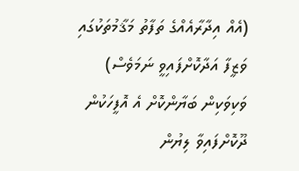(އެއް އިދާރާއެއްގެ ތަފާތު މަޤާމުތަކުގައި ވަޒީފާ އަދާކޮށްފައިވީ ނަމަވެސް) ވަކިވަކިން ބަޔާންކޮށް އެ އޮފީހަކުން ދޫކޮށްފައިވާ ލިޔުން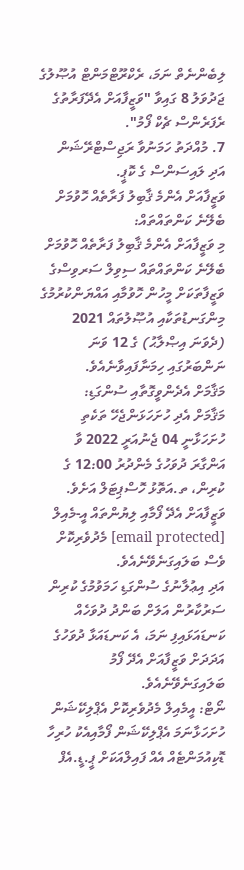ލިބެންނެތް ނަމަ، ރެކްރޫޓްމަންޓް އުޞޫލުގެ ޖަދުވަލު 8 ގައިވާ "ވަޒީފާއަށް އެދޭފަރާތުގެ ރެފަރެންސް ޗެކް ފޯމު".
7. މުއްދަތު ހަމަނުވާ ރަޖިސްޓްރޭޝަން އަދި ލައިސަންސް ގެ ކޮޕީ.
ވަޒީފާއަށް އެންމެ ޤާބިލު ފަރާތެއް ހޮވުމަށް ބެލޭނެ ކަންތައްތައް:
މި ވަޒީފާއަށް އެންމެ ޤާބިލު ފަރާތެއް ހޮވުމަށް ބެލޭނެ ކަންތައްތައް ސިވިލް ސަރވިސްގެ ވަޒީފާތަކަށް މީހުން ހޮވުމާއި އައްޔަންކުރުމުގެ މިންގަނޑުތަކާއި އުޞޫލުތައް 2021 (ދެވަނަ އިޞްލާޙު) ގެ 12 ވަނަ ނަންބަރުގައި ހިމަނާފައިވާނެއެވެ.
މަޤާމަށް އެދެންވީގޮތާއި ސުންގަޑި:
މަޤާމަށް އެދި ހުށަހަޅަންޖެހޭ ތަކެތި ހުށަހަޅާނީ 04 ޖެނުއަރީ 2022 ވާ އަންގާރަ ދުވަހުގެ މެންދުރު 12:00 ގެ ކުރިން، ތ.އަތޮޅު ހޮސްޕިޓަލް އަށެވެ. ވަޒީފާއަށް އެދޭ ފޯމާއި ލިޔުންތައް އީ-މެއިލް [email protected] މެދުވެރިކޮށް ވެސް ބަލައިގަނެވޭނެއެވެ.
އަދި އިޢުލާނުގެ ސުންގަޑި ހަމަވުމުގެ ކުރިން ސަރުކާރުން އަލަށް ބަންދު ދުވަހެއް ކަނޑައަޅައިފި ނަމަ، އެ ކަނޑައަޅާ ދުވަހުގެ އަދަދަށް ވަޒީފާއަށް އެދޭ ފޯމު ބަލައިގަނެވޭނެއެވެ.
ނޯޓް: އީމެއިލް މެދުވެރިކޮށް އެޕްލިކޭޝަން ހުށަހަޅާނަމަ އެޕްލިކޭޝަން ފޯމާއިއެކު ހުރިހާ ޑޮކިއުމަންޓެއް އެއް ފައިލްއަކަށް ޕީ.ޑީ.އެފް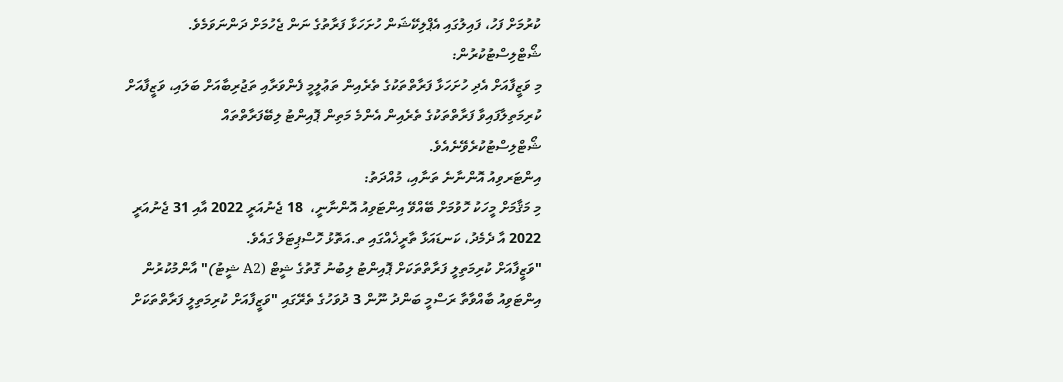ކުރުމަށް ފަހު، ފައިލުގައި އެޕްލިކޭޝަން ހުށަހަޅާ ފަރާތުގެ ނަން ޖެހުމަށް ދަންނަވަމެވެ.
ޝޯޓްލިސްޓުކުރުން:
މި ވަޒީފާއަށް އެދި ހުށަހަޅާ ފަރާތްތަކުގެ ތެރެއިން ތަޢުލީމީ ފެންވަރާއި ތަޖުރިބާއަށް ބަލައި، ވަޒީފާއަށް ކުރިމަތިލާފައިވާ ފަރާތްތަކުގެ ތެރެއިން އެންމެ މަތިން ޕޮއިންޓު ލިބޭފަރާތްތައް ޝޯޓްލިސްޓުކުރެވޭނެއެވެ.
އިންޓަރވިއު އޮންނާނެ ތަނާއި، މުއްދަތު:
މި މަޤާމަށް މީހަކު ހޮވުމަށް ބޭއްވޭ އިންޓަވިއު އޮންނާނީ،  18 ޖެނުއަރީ 2022 އާއި 31 ޖެނުއަރީ 2022 އާ ދެމެދު، ކަނޑައަޅާ ތާރީޚެއްގައި ތ.އަތޮޅު ހޮސްޕިޓަލް ގައެވެ.
"ވަޒީފާއަށް ކުރިމަތިލީ ފަރާތްތަކަށް ޕޮއިންޓު ލިބުނު ގޮތުގެ ޝީޓް (A2 ޝީޓު)" އާންމުކުރުން
އިންޓަވިއު ބާއްވާތާ ރަސްމީ ބަންދު ނޫން 3 ދުވަހުގެ ތެރޭގައި "ވަޒީފާއަށް ކުރިމަތިލީ ފަރާތްތަކަށް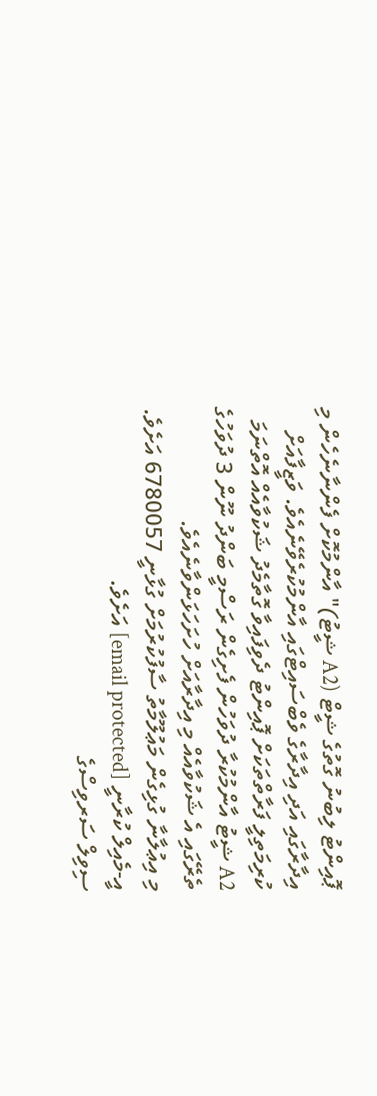ޕޮއިންޓު ލިބުނު ގޮތުގެ ޝީޓް (A2 ޝީޓު)" އާންމުކޮށް ފެންނާނެހެން މި އިދާރާގައި އަދި އިދާރާގެ ވެބްސައިޓްގައި އާންމުކުރެވޭނެއެވެ. ވަޒީފާއަށް ކުރިމަތިލީ ފަރާތްތަކަށް ޕޮއިންޓު ދެވިފައިވާ ގޮތާމެދު ޝަކުވާއެއް އޮތްނަމަ A2 ޝީޓު އާންމުކުރާ ދުވަހުން ފެށިގެން ރަސްމީ ބަންދު ނޫން 3 ދުވަހުގެ ތެރޭގައި އެ ޝަކުވާއެއް މި އިދާރާއަށް ހުށަހަޅަންވާނެއެވެ.
މި އިޢުލާނާ ގުޅިގެން މަޢުލޫމާތު ސާފުކުރުމަށް ގުޅާނީ 6780057 އަށެވެ. އީ-މެއިލް ކުރާނީ [email protected] އަށެވެ.
ސިވިލް ސަރވިސްގެ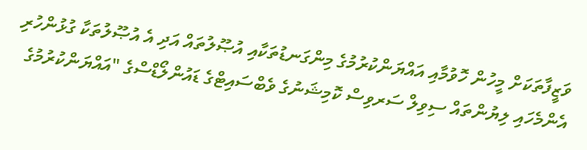ވަޒީފާތަކަށް މީހުން ހޮވުމާއި އައްޔަންކުރުމުގެ މިންގަނޑުތަކާއި އުޞޫލުތައް އަދި އެ އުޞޫލުތަކާ ގުޅުންހުރި އެންމެހައި ލިޔުންތައް ސިވިލް ސަރވިސް ކޮމިޝަނުގެ ވެބްސައިޓްގެ ޑައުންލޯޑްސްގެ "އައްޔަންކުރުމުގެ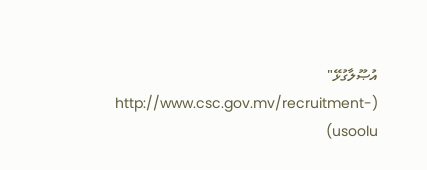އުޞޫލާގުޅޭ" (http://www.csc.gov.mv/recruitment-usoolu)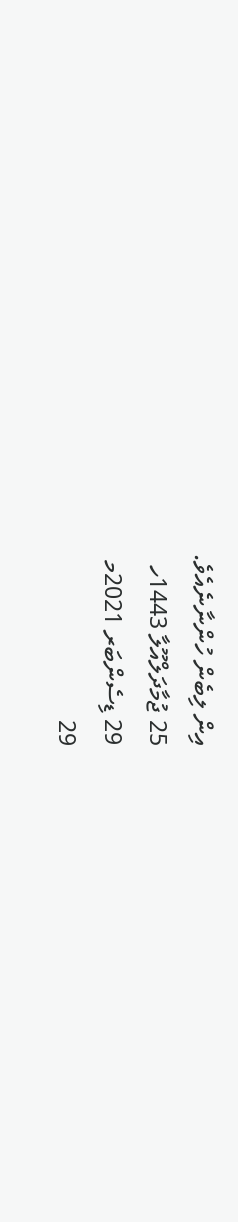އިން ލިބެން ހުންނާނެއެވެ.
25 ޖުމާދަލްއޫލާ 1443ހ
29 ޑިސެންބަރ 2021މ
29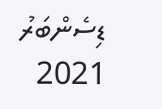ޑިސެންބަރު 2021